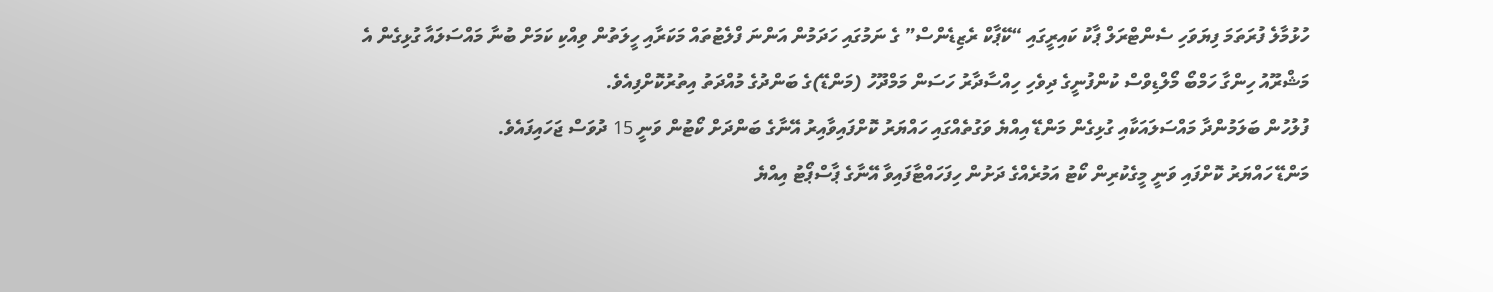ހުޅުމާލެ ފުރަތަމަ ފިޔަވަހި ސެންޓްރަލް ޕާކު ކައިރީގައި “ކޭޕާކް ރެޒިޑެންސް” ގެ ނަމުގައި ހަދަމުން އަންނަ ފްލެޓުތައް މަކަރާއި ހީލަތުން ވިއްކި ކަމަށް ބުނާ މައްސަލައާ ގުޅިގެން އެ މަޝްރޫއު ހިންގާ ހަމްބޯ މޯލްޑިވްސް ކުންފުނީގެ ދިވެހި ހިއްސާދާރު ހަސަން މަމްދޫހު (މަންޑޭ)ގެ ބަންދުގެ މުއްދަތު އިތުރުކޮށްފިއެވެ.
ފުލުހުން ބަލަމުންދާ މައްސަލައަކާއި ގުޅިގެން މަންޑޭ އިއްޔެ ވަގުތެއްގައި ހައްޔަރު ކޮށްފައިވާއިރު އޭނާގެ ބަންދަށް ކޯޓުން ވަނީ 15 ދުވަސް ޖަހައިފައެވެ.
މަންޑޭ ހައްޔަރު ކޮށްފައި ވަނީ މީގެކުރިން ކޯޓު އަމުރެއްގެ ދަށުން ހިފަހައްޓާފައިވާ އޭނާގެ ޕާސްޕޯޓު އިއްޔެ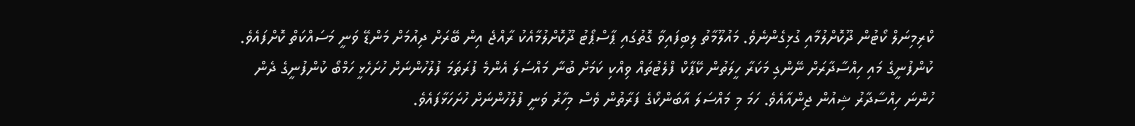ކްރިމިނަލް ކޯޓުން ދޫކޮށްލުމާއި ގުޅިގެންނެވެ. މައުލޫމާތު ލިބިފައިވާ ގޮތުގައި ޕާސްޕޯޓު ދޫކޮށްލުމާއެކު ރާއްޖެ އިން ބޭރަށް ދިއުމަށް މަންޑޭ ވަނީ މަސައްކަތް ކޮށްފައެވެ.
ކުންފުނީގެ މައި ހިއްސާދާރަށް ނޭންގި މަކަރާ ހީލަތުން ކޭޕާކް ފްލެޓުތައް ވިއްކި ކަމަށް ބުނާ މައްސަލަ އެންމެ ފުރަތަމަ ފުލުހުންނަށް ހުށަހެޅީ ހަމްބޯ ކުންފުނީގެ ދެން ހުންނަ ހިއްސާދާރު ޝިއުން ޖިންއާއެވެ. ހަމަ މި މައްސަލަ އާބަންކޯގެ ފަރާތުން ވެސް މިހާރު ވަނީ ފުލުހުންނަށް ހުށަހަޅާފައެވެ.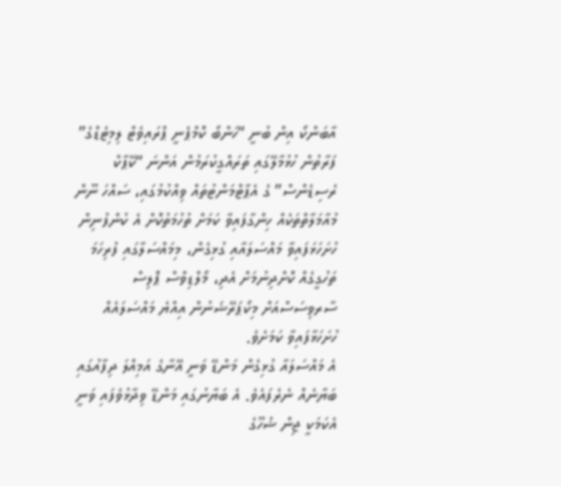އާބަންކޯ އިން ބުނީ “ހަންބޯ ކޮމްޕެނީ ޕްރައިވެޓް ލިމިޓެޑްގެ” ފަރާތުން ހުޅުމާލޭގައި ތަރައްގީކުރަމުން އަންނަ “ކޭޕާކް ރެސިޑެންސް” ގެ އެޕާޓްމަންޓުތައް ވިއްކުމުގައި، ސައްހަ ނޫން މުއާމަލާތްތަކެއް ހިންގާފައިވާ ކަމަށް ތުހުމަތުކޮށް އެ ކުންފުނިން ހުށަހަޅަފައިވާ މައްސަލައާއި ގުޅިގެން، މިމައްސަލާގައި ފުރިހަމަ ތަހުގީގެއް ކޮށްދިނުމަށް އެދި، މޯލްޑިވްސް ޕޮލިސް ސާރވިސަސްއަށް މިކޯޕަރޭޝަނުން އިއްޔެ މައްސަލައެއް ހުށަހަޅާފައިވާ ކަމަށެވެ.
އެ މައްސަލައާ ގުޅިގެން މަންޑޭ ވަނީ އޭނާގެ އަމިއްލަ ދިފާއުގައި ބަޔާނެއް ނެރެފައެވެ. އެ ބަޔާނުގައި މަންޑޭ ވިދާޅުވެފައި ވަނީ އެކަމަކީ ޖިން ޝުހޫގެ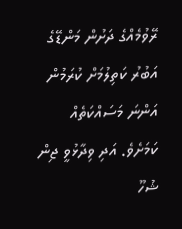ރޭވުމެއްގެ ދަށުން މަންޑޭގެ އަބުރު ކަތިލުމަށް ކުރަމުން އަންނަ މަސައްކަތެއް ކަމަށެވެ. އަދި ވިދާޅުވީ ޖިން ޝުހޫ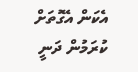އެކަން އެގޮތަށް ކުރަމުން ދަނީ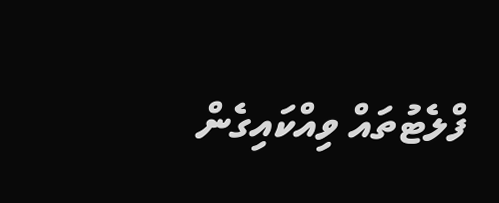ފްލެޓުތައް ވިއްކައިގެން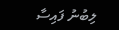ލިބުނު ފައިސާ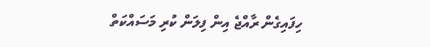ހިފައިގެން ރާއްޖެ އިން ފިލަން ކުރި މަސައްކަތް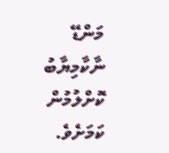މަންޑޭ ނާކާމިޔާބު ކޮށްލުމުން ކަމަށެވެ.